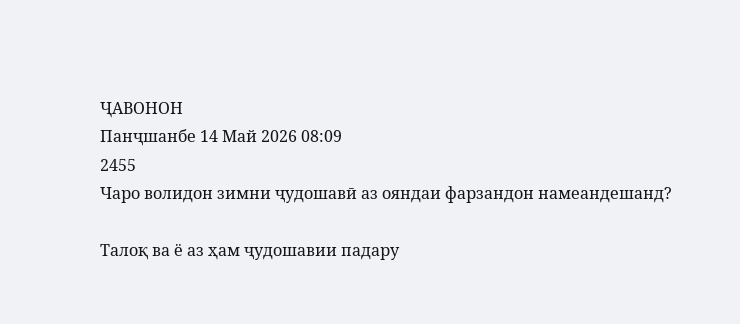ҶАВОНОН
Панҷшанбе 14 Май 2026 08:09
2455
Чаро волидон зимни ҷудошавӣ аз ояндаи фарзандон намеандешанд?

Талоқ ва ё аз ҳам ҷудошавии падару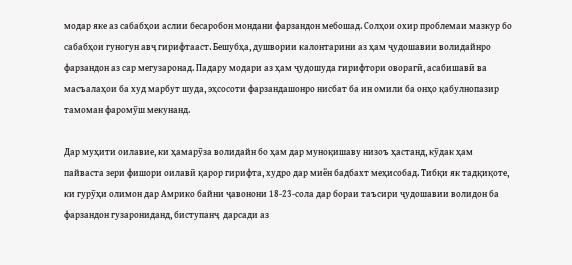модар яке аз сабабҳои аслии бесаробон мондани фарзандон мебошад. Солҳои охир проблемаи мазкур бо сабабҳои гуногун авҷ гирифтааст. Бешубҳа, душвории калонтарини аз ҳам ҷудошавии волидайнро фарзандон аз сар мегузаронад. Падару модари аз ҳам ҷудошуда гирифтори оворагӣ, асабишавӣ ва масъалаҳои ба худ марбут шуда, эҳсосоти фарзандашонро нисбат ба ин омили ба онҳо қабулнопазир тамоман фаромӯш мекунанд.

Дар муҳити оилавие, ки ҳамарӯза волидайн бо ҳам дар муноқишаву низоъ ҳастанд, кӯдак ҳам пайваста зери фишори оилавӣ қарор гирифта, худро дар миён бадбахт меҳисобад. Тибқи як тадқиқоте, ки гурӯҳи олимон дар Амрико байни ҷавонони 18-23-сола дар бораи таъсири ҷудошавии волидон ба фарзандон гузарониданд, биступанҷ  дарсади аз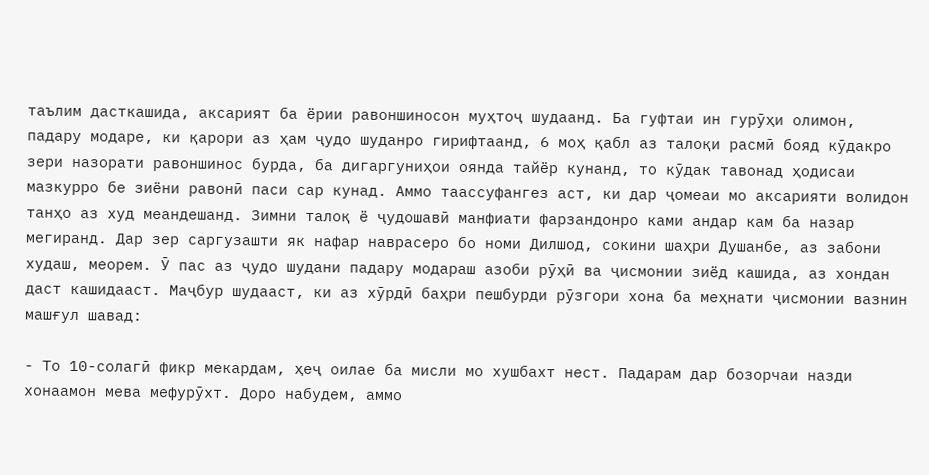таълим дасткашида, аксарият ба ёрии равоншиносон муҳтоҷ шудаанд. Ба гуфтаи ин гурӯҳи олимон, падару модаре, ки қарори аз ҳам ҷудо шуданро гирифтаанд, 6 моҳ қабл аз талоқи расмӣ бояд кӯдакро зери назорати равоншинос бурда, ба дигаргуниҳои оянда тайёр кунанд, то кӯдак тавонад ҳодисаи мазкурро бе зиёни равонӣ паси сар кунад. Аммо таассуфангез аст, ки дар ҷомеаи мо аксарияти волидон танҳо аз худ меандешанд. Зимни талоқ ё ҷудошавӣ манфиати фарзандонро ками андар кам ба назар мегиранд. Дар зер саргузашти як нафар наврасеро бо номи Дилшод, сокини шаҳри Душанбе, аз забони худаш, меорем. Ӯ пас аз ҷудо шудани падару модараш азоби рӯҳӣ ва ҷисмонии зиёд кашида, аз хондан даст кашидааст. Маҷбур шудааст, ки аз хӯрдӣ баҳри пешбурди рӯзгори хона ба меҳнати ҷисмонии вазнин машғул шавад:

- То 10-солагӣ фикр мекардам, ҳеҷ оилае ба мисли мо хушбахт нест. Падарам дар бозорчаи назди хонаамон мева мефурӯхт. Доро набудем, аммо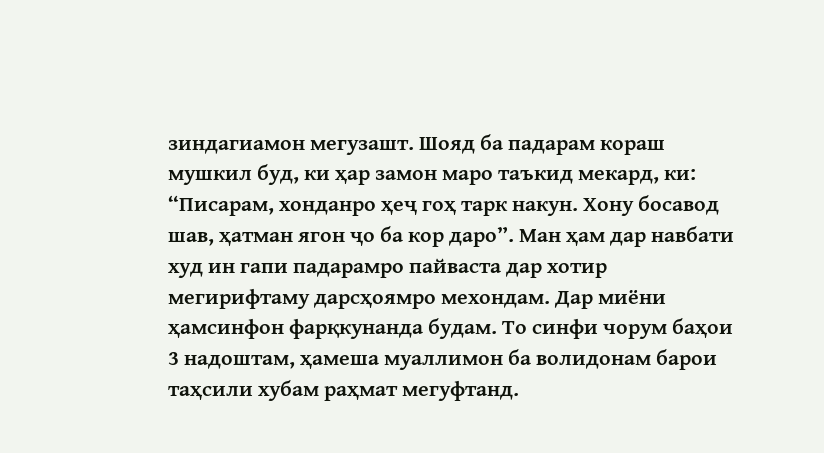зиндагиамон мегузашт. Шояд ба падарам кораш мушкил буд, ки ҳар замон маро таъкид мекард, ки: “Писарам, хонданро ҳеҷ гоҳ тарк накун. Хону босавод шав, ҳатман ягон ҷо ба кор даро”. Ман ҳам дар навбати худ ин гапи падарамро пайваста дар хотир мегирифтаму дарсҳоямро мехондам. Дар миёни ҳамсинфон фарқкунанда будам. То синфи чорум баҳои 3 надоштам, ҳамеша муаллимон ба волидонам барои таҳсили хубам раҳмат мегуфтанд.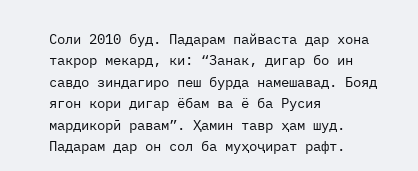Соли 2010 буд. Падарам пайваста дар хона такрор мекард, ки: “Занак, дигар бо ин савдо зиндагиро пеш бурда намешавад. Бояд ягон кори дигар ёбам ва ё ба Русия мардикорӣ равам”. Ҳамин тавр ҳам шуд. Падарам дар он сол ба муҳоҷират рафт.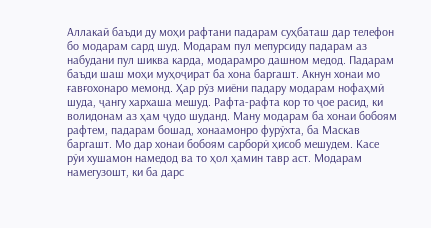Аллакай баъди ду моҳи рафтани падарам суҳбаташ дар телефон бо модарам сард шуд. Модарам пул мепурсиду падарам аз набудани пул шиква карда, модарамро дашном медод. Падарам баъди шаш моҳи муҳоҷират ба хона баргашт. Акнун хонаи мо ғавғохонаро мемонд. Ҳар рӯз миёни падару модарам нофаҳмӣ шуда, ҷангу хархаша мешуд. Рафта-рафта кор то ҷое расид, ки волидонам аз ҳам ҷудо шуданд. Ману модарам ба хонаи бобоям рафтем, падарам бошад, хонаамонро фурӯхта, ба Маскав баргашт. Мо дар хонаи бобоям сарборӣ ҳисоб мешудем. Касе рӯи хушамон намедод ва то ҳол ҳамин тавр аст. Модарам намегузошт, ки ба дарс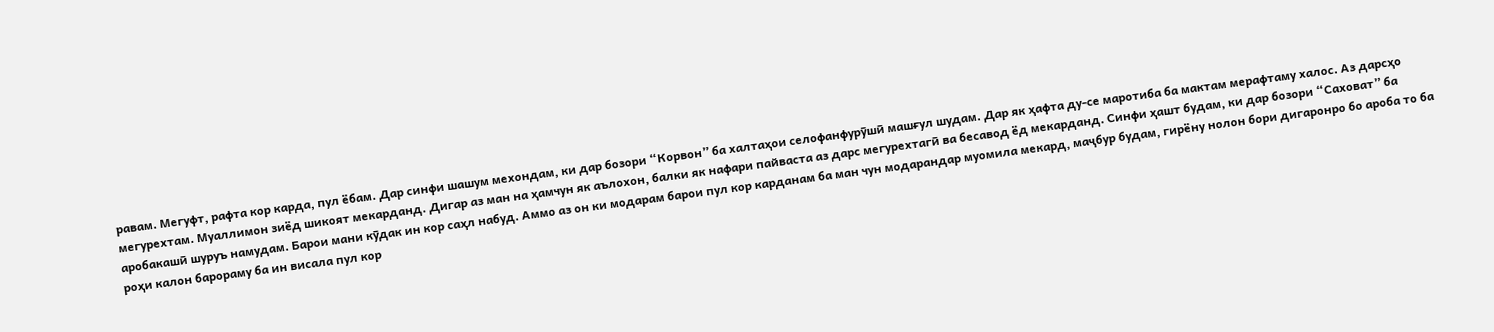равам. Мегуфт, рафта кор карда, пул ёбам. Дар синфи шашум мехондам, ки дар бозори “Корвон” ба халтаҳои селофанфурӯшӣ машғул шудам. Дар як ҳафта ду-се маротиба ба мактам мерафтаму халос. Аз дарсҳо мегурехтам. Муаллимон зиёд шикоят мекарданд. Дигар аз ман на ҳамчун як аълохон, балки як нафари пайваста аз дарс мегурехтагӣ ва бесавод ёд мекарданд. Синфи ҳашт будам, ки дар бозори “Саховат” ба аробакашӣ шуруъ намудам. Барои мани кӯдак ин кор саҳл набуд. Аммо аз он ки модарам барои пул кор карданам ба ман чун модарандар муомила мекард, маҷбур будам, гирёну нолон бори дигаронро бо ароба то ба роҳи калон барораму ба ин висала пул кор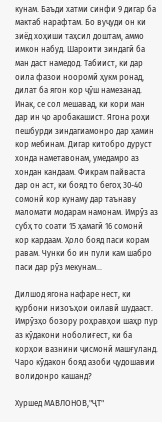кунам. Баъди хатми синфи 9 дигар ба мактаб нарафтам. Бо вуҷуди он ки зиёд хоҳиши таҳсил доштам, аммо имкон набуд. Шароити зиндагӣ ба ман даст намедод. Табиист, ки дар оила фазои нооромӣ ҳукм ронад, дилат ба ягон кор ҷӯш намезанад. Инак, се сол мешавад, ки кори ман дар ин ҷо аробакашист. Ягона роҳи пешбурди зиндагиамонро дар ҳамин кор мебинам. Дигар китобро дуруст хонда наметавонам, умедамро аз хондан кандаам. Фикрам пайваста дар он аст, ки бояд то бегоҳ 30-40 сомонӣ кор кунаму дар таънаву маломати модарам намонам. Имрӯз аз субҳ то соати 15 ҳамагӣ 16 сомонӣ кор кардаам. Ҳоло бояд паси корам равам. Чунки бо ин пули кам шабро паси дар рӯз мекунам...

Дилшод ягона нафаре нест, ки қурбони низоъҳои оилавӣ шудааст. Имрӯзҳо бозору роҳравҳои шаҳр пур аз кӯдакони ноболиғест, ки ба корҳои вазнини ҷисмонӣ машғуланд. Чаро кӯдакон бояд азоби ҷудошавии волидонро кашанд?

Хуршед МАВЛОНОВ,"ҶТ"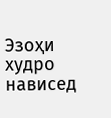Эзоҳи худро нависед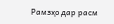Рамзҳо дар расм